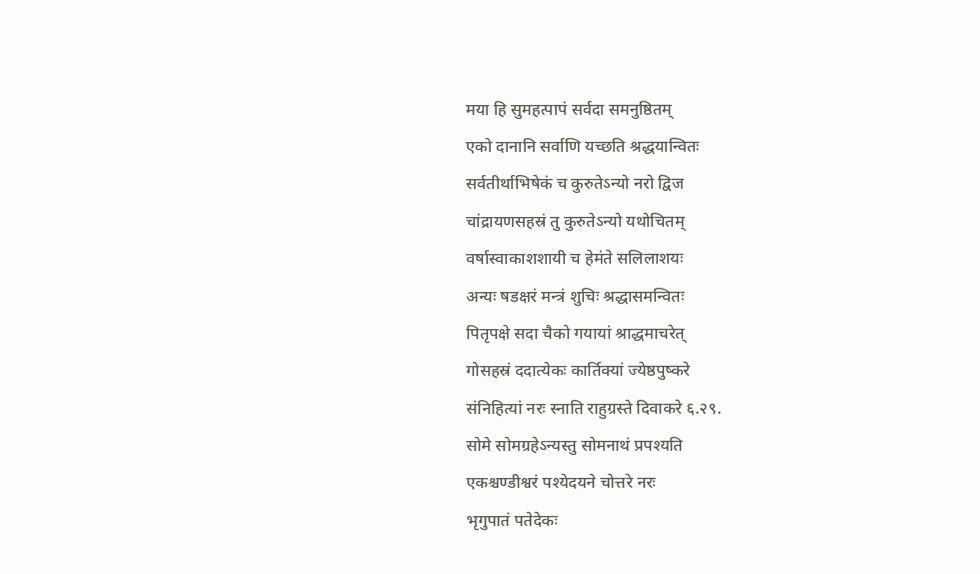मया हि सुमहत्पापं सर्वदा समनुष्ठितम्
एको दानानि सर्वाणि यच्छति श्रद्धयान्वितः
सर्वतीर्थाभिषेकं च कुरुतेऽन्यो नरो द्विज
चांद्रायणसहस्रं तु कुरुतेऽन्यो यथोचितम्
वर्षास्वाकाशशायी च हेमंते सलिलाशयः
अन्यः षडक्षरं मन्त्रं शुचिः श्रद्धासमन्वितः
पितृपक्षे सदा चैको गयायां श्राद्धमाचरेत्
गोसहस्रं ददात्येकः कार्तिक्यां ज्येष्ठपुष्करे
संनिहित्यां नरः स्नाति राहुग्रस्ते दिवाकरे ६.२९.
सोमे सोमग्रहेऽन्यस्तु सोमनाथं प्रपश्यति
एकश्चण्डीश्वरं पश्येदयने चोत्तरे नरः
भृगुपातं पतेदेकः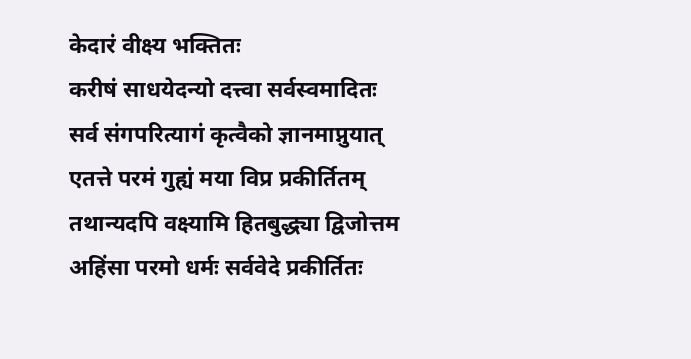केदारं वीक्ष्य भक्तितः
करीषं साधयेदन्यो दत्त्वा सर्वस्वमादितः
सर्व संगपरित्यागं कृत्वैको ज्ञानमाप्नुयात्
एतत्ते परमं गुह्यं मया विप्र प्रकीर्तितम्
तथान्यदपि वक्ष्यामि हितबुद्ध्या द्विजोत्तम
अहिंसा परमो धर्मः सर्ववेदे प्रकीर्तितः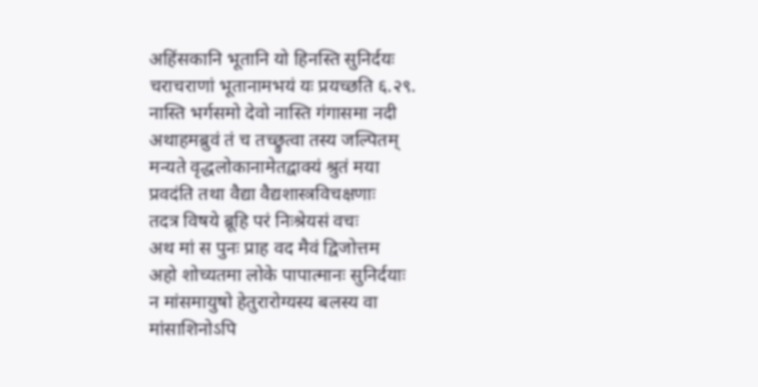अहिंसकानि भूतानि यो हिनस्ति सुनिर्दयः
चराचराणां भूतानामभयं यः प्रयच्छति ६.२९.
नास्ति भर्गसमो देवो नास्ति गंगासमा नदी
अथाहमब्रुवं तं च तच्छ्रुत्वा तस्य जल्पितम्
मन्यते वृद्धलोकानामेतद्वाक्यं श्रुतं मया
प्रवदंति तथा वैद्या वैद्यशास्त्रविचक्षणाः
तदत्र विषये ब्रूहि परं निःश्रेयसं वचः
अथ मां स पुनः प्राह वद मैवं द्विजोत्तम
अहो शोच्यतमा लोके पापात्मानः सुनिर्दयाः
न मांसमायुषो हेतुरारोग्यस्य बलस्य वा
मांसाशिनोऽपि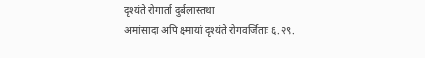दृश्यंते रोगार्ता दुर्बलास्तथा
अमांसादा अपि क्ष्मायां दृश्यंते रोगवर्जिताः ६.२९.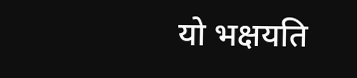यो भक्षयति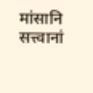मांसानि सत्त्वानां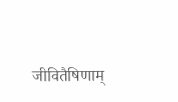जीवितैषिणाम्